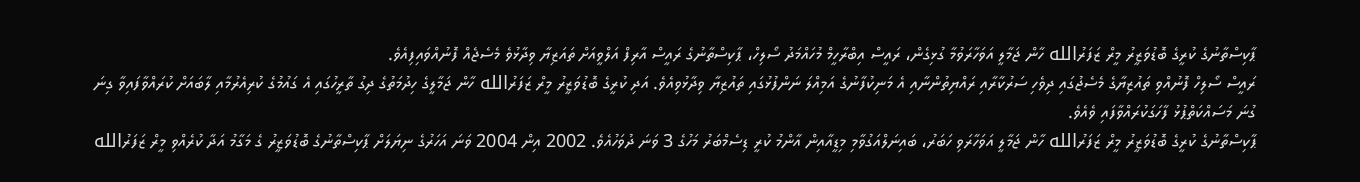ޕާކިސްތާނުގެ ކުރީގެ ބޮޑުވަޒީރު މީރް ޒަފަރުالله ހާން ޖަމާލީ އަވަހާރަވުމާ ގުޅިގެން، ރައީސް އިބްރާހީމް މުހައްމަދު ސޯލިހް، ޕާކިސްތާނުގެ ރައީސް އާރިފް އަލްވީއަށް ތައަޒިޔާ ވިދާޅުވެ މެސެޖެއް ފޮނުއްވައިފިއެވެ.
ރައީސް ސޯލިހް ފޮނުއްވި ތައުޒިޔާގެ މެސެޖުގައި ދިވެހި ސަރުކާރާއި ރައްޔިތުންނާއި އެ މަނިކުފާނުގެ އަމިއްލަ ނަންފުޅުގައި ތައުޒިޔާ ވިދާޅުވިއެވެ. އަދި ކުރީގެ ބޮޑުވަޒީރު މީރް ޒަފަރުالله ހާން ޖަމާލީގެ ހިދުމަތުގެ ދިގު ތާރީހުގައި އެ ގައުމުގެ ކުރިއެރުމާއި ލާބައަށް ކުރައްވާފައިވާ ގިނަ ގުނަ މަސައްކަތްޕުޅު ފާހަގަކުރައްވާފައި ވެއެވެ.
ޕާކިސްތާނުގެ ކުރީގެ ބޮޑުވަޒީރު މީރް ޒަފަރުالله ހާން ޖަމާލީ އަވަހާރަވި ހަބަރު، ބައިނަލްއަގުވާމި މިޑީއާއިން އާންމު ކުރީ ޑިސެމްބަރު މަހުގެ 3 ވަނަ ދުވަހުއެވެ. 2002 އިން 2004 ވަނަ އަހަރުގެ ނިޔަލަށް ޕާކިސްތާނުގެ ބޮޑުވަޒީރު ގެ މަގާމު އަދާ ކުރެއްވި މީރް ޒަފަރުالله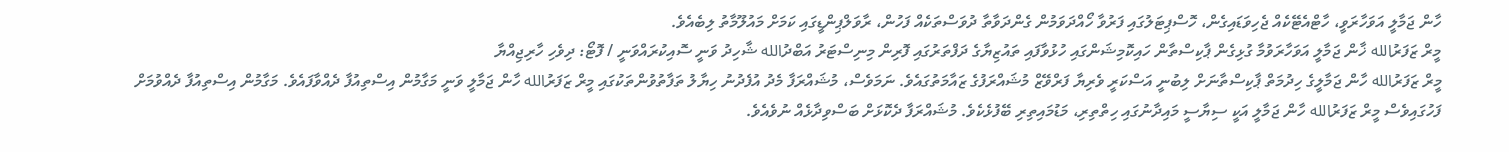ހާން ޖަމާލީ އަވަހާރަވީ، ހާޓްއެޓޭކެއް ޖެހިވަޑައިގެން، ހޮސްޕިޓަލުގައި ފަރުވާ ހޯއްދަވަމުން ގެންދަވާތާ ދުވަސްތަކެއް ފަހުން، ރާވަލްޕިންޑީގައި ކަމަށް މައުލޫމާތު ލިބެއެވެ.
މީރް ޒަފަރުالله ޚާން ޖަމާލީ އަވަހާރަވުމާ ގުޅިގެން ޕާކިސްތާން ހައިކޮމިޝަންގައި ހުޅުވާފައި ތައުޒިޔާގެ ދަފްތަރުގައި ފޮރިން މިނިސްޓަރު އަބްދުالله ޝާހިދު ވަނީ ސޮއިކުރައްވަނީ / ފޮޓޯ: ދިވެހި ހާރިޖިއްޔާ
މީރް ޒަފަރުالله ހާން ޖަމާލީގެ ހިދުމަތް ޕާކިސްތާނަށް ލިބުނީ އަސްކަރީ ވެރިޔާ ފަރްވޭޒް މުޝައްރަފުގެ ޒައާމަތުގައެވެ. ނަމަވެސް، މުޝައްރަފާ މެދު އުފެދުނު ހިޔާލު ތަފާތުވުންތަކުގައި މީރް ޒަފަރުالله ހާން ޖަމާލީ ވަނީ މަގާމުން އިސްތިއުފާ ދެއްވާފައެވެ. މަގާމުން އިސްތިއުފާ ދެއްވުމަށް ފަހުގައިވެސް މީރް ޒަފަރުالله ހާން ޖަމާލީ އަކީ ސިޔާސީ މައިދާނުގައި ހިތްތިރި، މަޑުމައިތިރި ބޭފުޅެކެވެ. މުޝައްރަފާ ދެކޮޅަށް ބަސްވިދާޅެއް ނުވެއެވެ.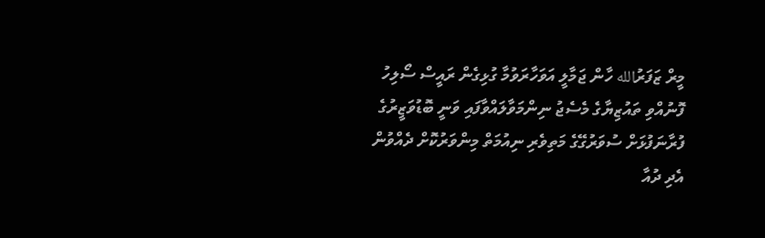މީރް ޒަފަރުالله ހާން ޖަމާލީ އަވަހާރަވުމާ ގުޅިގެން ރައީސް ސޯލިހު ފޮނުއްވި ތައުޒިޔާގެ މެސެޖު ނިންމަވާލައްވާފައި ވަނީ ބޮޑުވަޒީރުގެ ފުރާނަފުޅަށް ސުވަރުގޭގެ މަތިވެރި ނިއުމަތް މިންވަރުކޮށް ދެއްވުން އެދި ދުއާ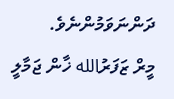ދަންނަވަމުންނެވެ.
މީރް ޒަފަރުالله ޚާން ޖަމާލީ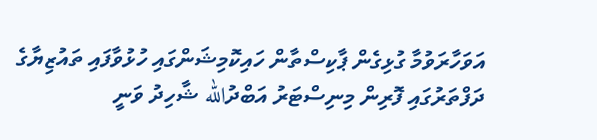އަވަހާރަވުމާ ގުޅިގެން ޕާކިސްތާން ހައިކޮމިޝަންގައި ހުޅުވާފައި ތައުޒިޔާގެ ދަފްތަރުގައި ފޮރިން މިނިސްޓަރު އަބްދުالله ޝާހިދު ވަނީ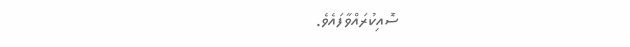ސޮއިކުރައްވާފައެވެ.